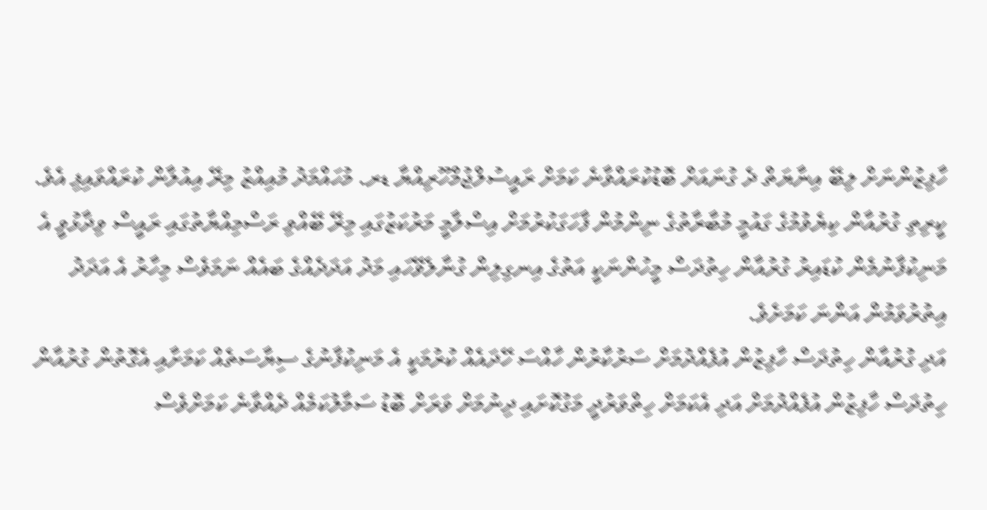ހާފިޒުންނަށް ލިބޭ އިނާޔަތް ދެ ގުނައަށް ބޮޑުކުރައްވާނެ ކަމަށް ރައީސުލްޖުމްހޫރިއްޔާ ޑރ. މުހައްމަދު މުއިއްޒު މިރޭ އިއުލާން ކުރައްވައިފި އެވެ.
ކީރިތި ގުރުއާން ކިޔެވުމުގެ ގައުމީ މުބާރާތުގެ ނިންމުން ފާހަގަކުރުމަށް އިސްލާމީ މަރުކަޒުގައި މިރޭ ބޭއްވި ރަސްމިއްޔާތުގައި ރައީސް ވިދާޅުވީ އެ މަނިކުފާނުމެން ކުޑައިރު ގުރުއާން ހިތުދަސް މީހުންނަކީ އަތުގެ އިނގިލިން ގުނާލެވޭހައި މަދު އަދަދެއްގެ ބައެއް ނަމަވެސް މިހާރު އެ އަދަދު އިތުރުވަމުން އަންނަ ކަމަށެވެ.
އަދި ގުރުއާން ހިތުދަސް ހާފިޒުން އުފެއްދުމަށް ސަރުކާރުން ހާއްސަ ހޭދައެއް ކުރުމަކީ އެ މަނިކުފާނުގެ ސިޔާސަތެއް ކަމަށާއި އެގޮތުން ގުރުއާން ހިތުދަސް ހާފިޒުން އުފެއްދުމަށް އަދި އެކަމަށް ހިތްވަރުދީ މަގުކޮށައި ދިނުމަށް ވަރަށް ބޮޑު ސަމާލުކަމެއް ދެއްވާނެ ކަމަށްވެސް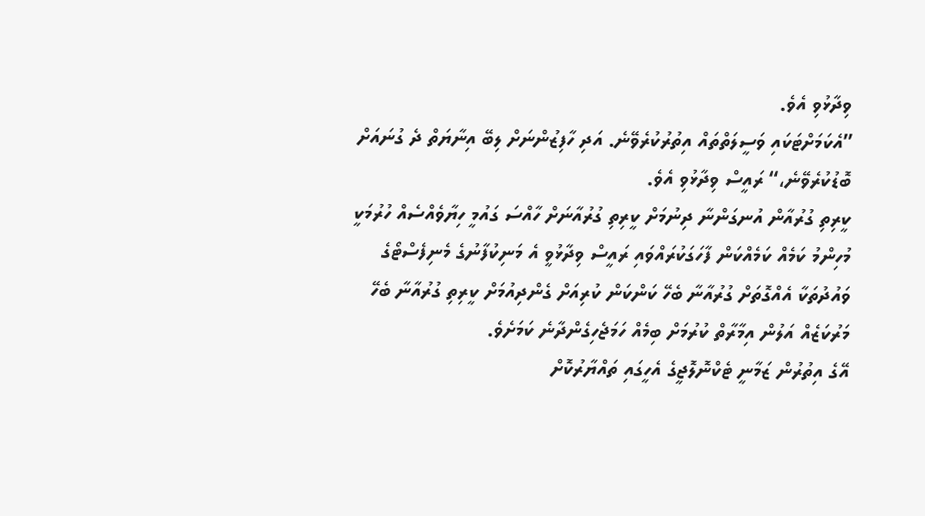ވިދާޅުވި އެވެ.
”އެކަމަށްޓަކައި ވަސީލަތްތައް އިތުރުކުރެވޭނެ. އަދި ހާފިޒުންނަށް ލިބޭ އިނާޔަތް ދެ ގުނައަށް ބޮޑުކުރެވޭނެ،“ ރައީސް ވިދާޅުވި އެވެ.
ކީރިތި ގުރުއާން އުނގަންނާ ދިނުމަށް ކީރިތި ގުރުއާނަށް ހާއްސަ ގައުމީ ހިޔާވެއްސެއް ހުރުމަކީ މުހިންމު ކަމެއް ކަމެއްކަން ފާހަގަކުރައްވައި ރައީސް ވިދާޅުވީ އެ މަނިކުފާނުގެ މެނިފެސްޓޯގެ ވައުދުތަކާ އެއްގޮތަށް ގުރުއާނާ ބެހޭ ކަންކަން ކުރިއަށް ގެންދިއުމަށް ކީރިތި ގުރުއާނާ ބެހޭ މަރުކަޒެއް އަލުން އިމާރާތް ކުރުމަށް ބިމެއް ހަމަޖެހިގެންދާނެ ކަމަށެވެ.
އޭގެ އިތުރުން ޒަމާނީ ޓެކްނޮލޮޖީގެ އެހީގައި ތައްޔާރުކޮށް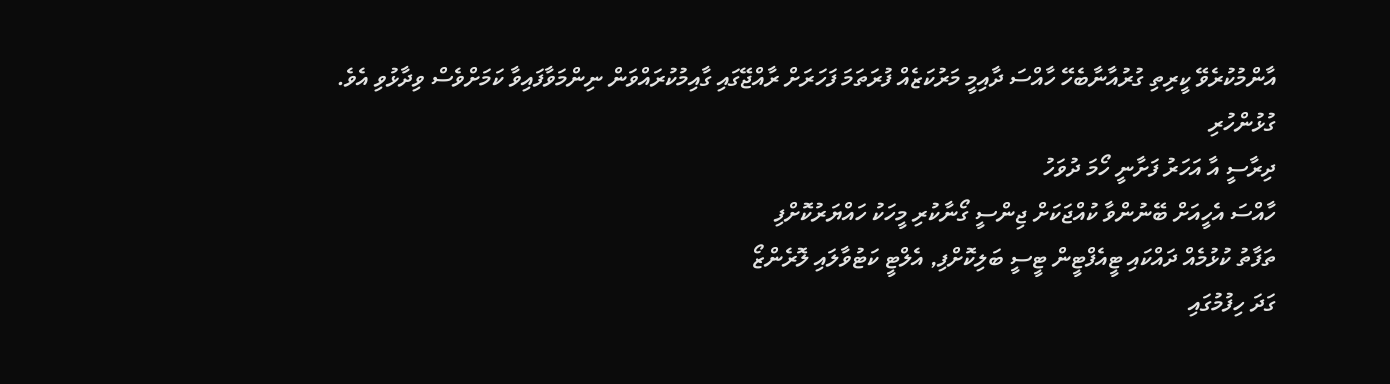އާންމުކުރެވޭ ކީރިތި ގުރުއާނާބެހޭ ހާއްސަ ދާއިމީ މަރުކަޒެއް ފުރަތަމަ ފަހަރަށް ރާއްޖޭގައި ގާއިމުކުރައްވަން ނިންމަވާފައިވާ ކަމަށްވެސް ވިދާޅުވި އެވެ.
ގުޅުންހުރި
ދިރާސީ އާ އަހަރު ފަށާނީ ހޯމަ ދުވަހު
ހާއްސަ އެހީއަށް ބޭނުންވާ ކުއްޖަކަށް ޖިންސީ ގޯނާކުރި މީހަކު ހައްޔަރުކޮށްފި
ތަފާތު ކުޅުމެއް ދައްކައި ޓީއެފްޓީން ޓީސީ ބަލިކޮށްފި, އެލްޓީ ކަޓުވާލައި ލޮރެންޒޯ
ގަދަ ހިފުމުގައި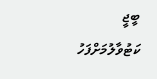ބީޖީ ކަޓުވާލުމަށްފަހު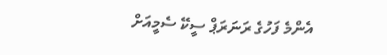އެންމެ ފަހުގެ ރަނަރަޕް ސީކޭ ސެމީއަށް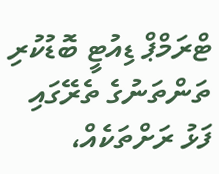ޓްރަމްޕް ޑިއުޓީ ބޮޑުކުރި ތަންތަނުގެ ތެރޭގައި ފަޅު ރަށްތަކެއް،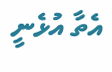އެތާ އުޅެނީ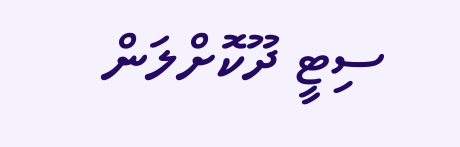ސިޓީ ދޫކޮށްލަން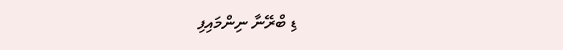ޑި ބްރޭނާ ނިންމައިފި